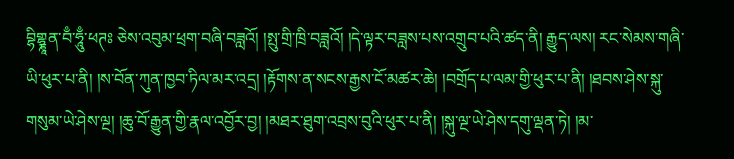བྷིགྷྣཱན་བྃ་ཧཱུྃ་ཕཊཿ ཅེས་འབུམ་ཕྲག་བཞི་བཟླའོ། །སྤུ་གྲི་ཁྲི་བཟླའོ། །དེ་ལྟར་བཟླས་པས་འགྲུབ་པའི་ཚད་ནི། རྒྱུད་ལས། རང་སེམས་གཞི་ཡི་ཕུར་པ་ནི། །ས་བོན་ཀུན་ཁྱབ་ཏིལ་མར་འདྲ། །རྟོགས་ན་སངས་རྒྱས་ངོ་མཚར་ཆེ། །བགྲོད་པ་ལམ་གྱི་ཕུར་པ་ནི། །ཐབས་ཤེས་སྐུ་གསུམ་ཡེ་ཤེས་ལྔ། །ཆུ་བོ་རྒྱུན་གྱི་རྣལ་འབྱོར་བྱ། །མཐར་ཐུག་འབྲས་བུའི་ཕུར་པ་ནི། །སྐུ་ལྔ་ཡེ་ཤེས་དགུ་ལྡན་ཏེ། །མ་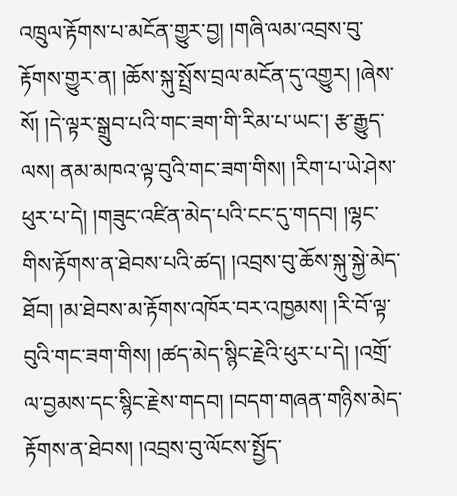འཁྲུལ་རྟོགས་པ་མངོན་གྱུར་བྱ། །གཞི་ལམ་འབྲས་བུ་རྟོགས་གྱུར་ན། །ཆོས་སྐུ་སྤྲོས་བྲལ་མངོན་དུ་འགྱུར། །ཞེས་སོ། །དེ་ལྟར་སྒྲུབ་པའི་གང་ཟག་གི་རིམ་པ་ཡང་། རྩ་རྒྱུད་ལས། ནམ་མཁའ་ལྟ་བུའི་གང་ཟག་གིས། །རིག་པ་ཡེ་ཤེས་ཕུར་པ་དེ། །གཟུང་འཛིན་མེད་པའི་ངང་དུ་གདབ། །ལྷང་གིས་རྟོགས་ན་ཐེབས་པའི་ཚད། །འབྲས་བུ་ཆོས་སྐུ་སྐྱེ་མེད་ཐོབ། །མ་ཐེབས་མ་རྟོགས་འཁོར་བར་འཁྱམས། །རི་བོ་ལྟ་བུའི་གང་ཟག་གིས། །ཚད་མེད་སྙིང་རྗེའི་ཕུར་པ་དེ། །འགྲོ་ལ་བྱམས་དང་སྙིང་རྗེས་གདབ། །བདག་གཞན་གཉིས་མེད་རྟོགས་ན་ཐེབས། །འབྲས་བུ་ལོངས་སྤྱོད་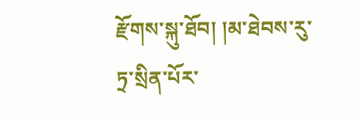རྫོགས་སྐུ་ཐོབ། །མ་ཐེབས་རུ་ཏྲ་སྲིན་པོར་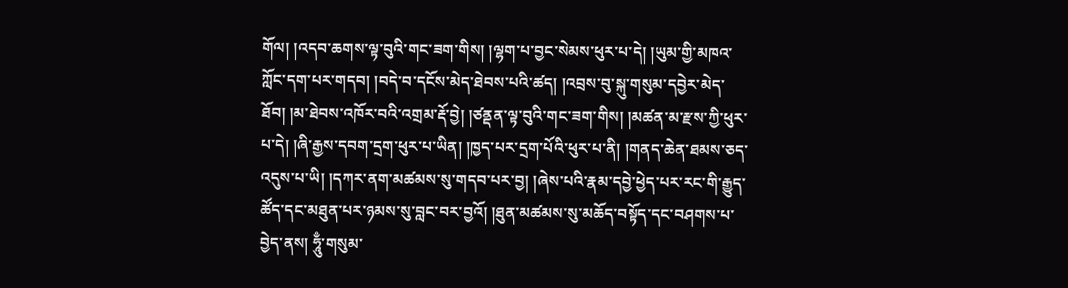གོལ། །འདབ་ཆགས་ལྟ་བུའི་གང་ཟག་གིས། །ལྷག་པ་བྱང་སེམས་ཕུར་པ་དེ། །ཡུམ་གྱི་མཁའ་ཀློང་དག་པར་གདབ། །བདེ་བ་དངོས་མེད་ཐེབས་པའི་ཚད། །འབྲས་བུ་སྐུ་གསུམ་དབྱེར་མེད་ཐོབ། །མ་ཐེབས་འཁོར་བའི་འགྲམ་རྡོ་བྱེ། །ཙནྡན་ལྟ་བུའི་གང་ཟག་གིས། །མཚན་མ་རྫས་ཀྱི་ཕུར་པ་དེ། །ཞི་རྒྱས་དབག་དྲག་ཕུར་པ་ཡིན། །ཁྱད་པར་དྲག་པོའི་ཕུར་པ་ནི། །གནད་ཆེན་ཐམས་ཅད་འདུས་པ་ཡི། །དཀར་ནག་མཚམས་སུ་གདབ་པར་བྱ། །ཞེས་པའི་རྣམ་དབྱེ་ཕྱེད་པར་རང་གི་རྒྱུད་ཚོད་དང་མཐུན་པར་ཉམས་སུ་བླང་བར་བྱའོ། །ཐུན་མཚམས་སུ་མཆོད་བསྟོད་དང་བཤགས་པ་བྱེད་ནས། ཧཱུྃ་གསུམ་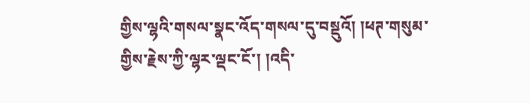གྱིས་ལྷའི་གསལ་སྣང་འོད་གསལ་དུ་བསྡུའོ། །ཕཊ་གསུམ་གྱིས་རྗེས་ཀྱི་ལྷར་ལྡང་ངོ་། །འདི་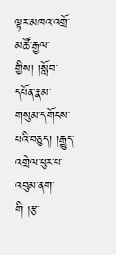ལྟར་མཁའ་འགྲོ་མཚོ་རྒྱལ་གྱིས། །སློབ་དཔོན་རྣམ་གསུམ་དགོངས་པའི་བཅུད། །རྒྱུད་འགྲེལ་ཕུར་པ་འབུམ་ནག་གི །རྩ་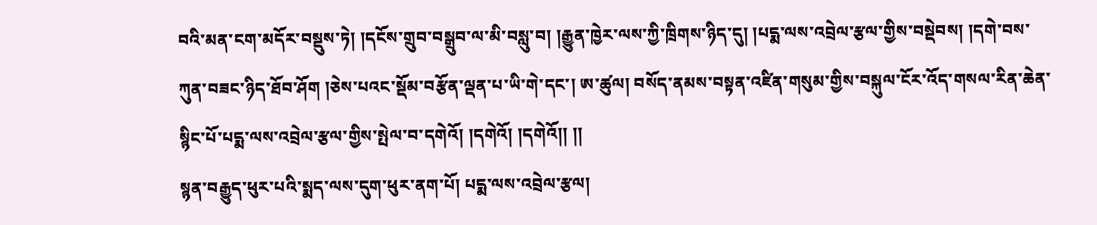བའི་མན་ངག་མདོར་བསྡུས་ཏེ། །དངོས་གྲུབ་བསྒྲུབ་ལ་མི་བསླུ་བ། །རྒྱུན་ཁྱེར་ལས་ཀྱི་ཁྲིགས་ཉིད་དུ། །པདྨ་ལས་འབྲེལ་རྩལ་གྱིས་བསྡེབས། །དགེ་བས་ཀུན་བཟང་ཉིད་ཐོབ་ཤོག །ཅེས་པའང་སྡོམ་བརྩོན་ལྡན་པ་ཡི་གེ་དང་། ཨ་ཚུལ། བསོད་ནམས་བསྟན་འཛིན་གསུམ་གྱིས་བསྐུལ་ངོར་འོད་གསལ་རིན་ཆེན་སྙིང་པོ་པདྨ་ལས་འབྲེལ་རྩལ་གྱིས་སྤེལ་བ་དགེའོ། །དགེའོ། །དགེའོ།། །།
སྙན་བརྒྱུད་ཕུར་པའི་སྨད་ལས་དུག་ཕུར་ནག་པོ། པདྨ་ལས་འབྲེལ་རྩལ།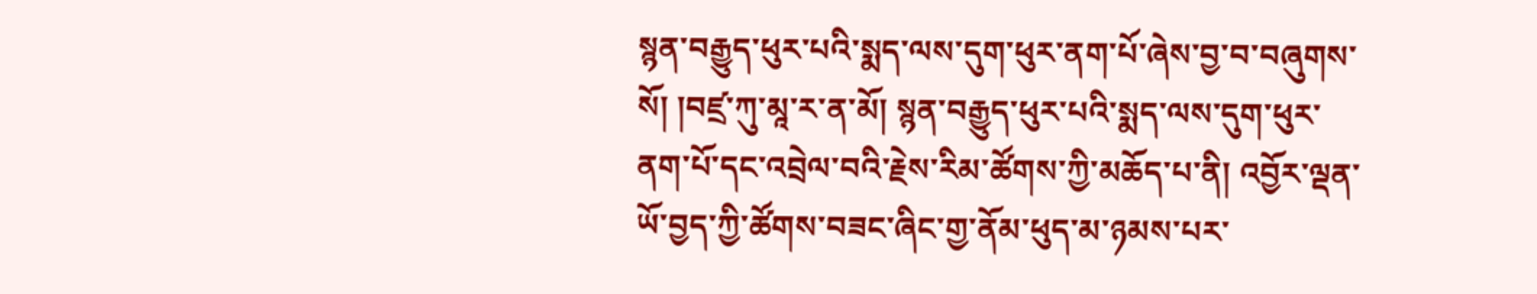སྙན་བརྒྱུད་ཕུར་པའི་སྨད་ལས་དུག་ཕུར་ནག་པོ་ཞེས་བྱ་བ་བཞུགས་སོ། །བཛྲ་ཀུ་མཱ་ར་ན་མོ། སྙན་བརྒྱུད་ཕུར་པའི་སྨད་ལས་དུག་ཕུར་ནག་པོ་དང་འབྲེལ་བའི་རྗེས་རིམ་ཚོགས་ཀྱི་མཆོད་པ་ནི། འབྱོར་ལྡན་ཡོ་བྱད་ཀྱི་ཚོགས་བཟང་ཞིང་གྱ་ནོམ་ཕུད་མ་ཉམས་པར་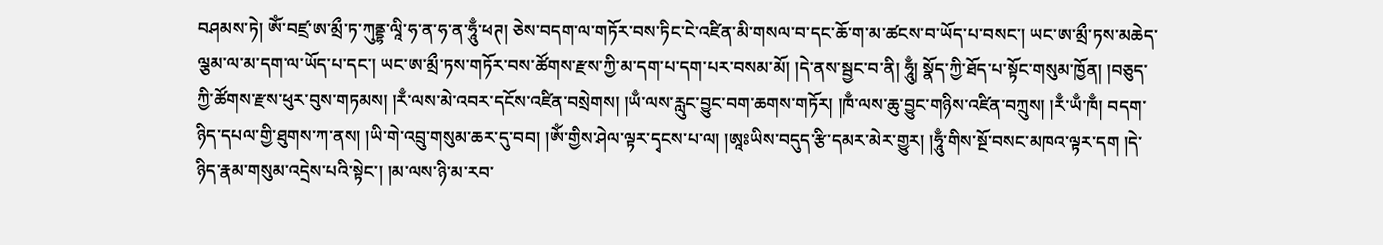བཤམས་ཏེ། ༀ་བཛྲ་ཨ་མྲྀ་ཏ་ཀུནྡྷ་ལཱི་ཧ་ན་ཧ་ན་ཧཱུྃ་ཕཊ། ཅེས་བདག་ལ་གཏོར་བས་ཏིང་ངེ་འཛིན་མི་གསལ་བ་དང་ཆོ་ག་མ་ཚངས་བ་ཡོད་པ་བསང་། ཡང་ཨ་མྲྀ་ཏས་མཆེད་ལྕམ་ལ་མ་དག་ལ་ཡོད་པ་དང་། ཡང་ཨ་མྲྀ་ཏས་གཏོར་བས་ཚོགས་རྫས་ཀྱི་མ་དག་པ་དག་པར་བསམ་མོ། །དེ་ནས་སྦྱང་བ་ནི། ཧཱུྃ། སྣོད་ཀྱི་ཐོད་པ་སྟོང་གསུམ་ཁྱོན། །བཅུད་ཀྱི་ཚོགས་རྫས་ཕུར་བུས་གཏམས། །རྃ་ལས་མེ་འབར་དངོས་འཛིན་བསྲེགས། །ཡྃ་ལས་རླུང་བྱུང་བག་ཆགས་གཏོར། །ཁྃ་ལས་ཆུ་བྱུང་གཉིས་འཛིན་བཀྲུས། །རྃ་ཡྃ་ཁྃ། བདག་ཉིད་དཔལ་གྱི་ཐུགས་ཀ་ནས། །ཡི་གེ་འབྲུ་གསུམ་ཆར་དུ་བབ། །ༀ་གྱིས་ཤེལ་ལྟར་དྭངས་པ་ལ། །ཨཱཿཡིས་བདུད་རྩི་དམར་མེར་གྱུར། །ཧཱུྃ་གིས་སྔོ་བསང་མཁའ་ལྟར་དག །དེ་ཉིད་རྣམ་གསུམ་འདྲེས་པའི་སྟེང་། །མ་ལས་ཉི་མ་རབ་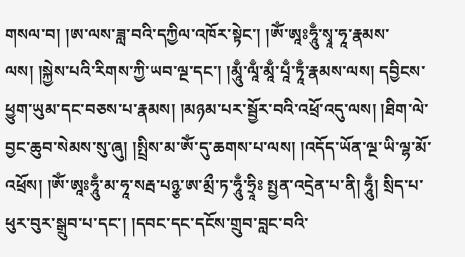གསལ་བ། །ཨ་ལས་ཟླ་བའི་དཀྱིལ་འཁོར་སྟེང་། །ༀ་ཨཱཿཧཱུྃ་སྭཱ་ཧཱ་རྣམས་ལས། །སྐྱེས་པའི་རིགས་ཀྱི་ཡབ་ལྔ་དང་། །མཱུྃ་ལཱྃ་མཱྃ་པཱྃ་ཏཱྃ་རྣམས་ལས། དབྱིངས་ཕྱུག་ཡུམ་དང་བཅས་པ་རྣམས། །མཉམ་པར་སྦྱོར་བའི་འཕྲོ་འདུ་ལས། །ཐིག་ལེ་བྱང་ཆུབ་སེམས་སུ་ཞུ། །སྤྲིས་མ་ༀ་དུ་ཆགས་པ་ལས། །འདོད་ཡོན་ལྔ་ཡི་ལྷ་མོ་འཕྲོས། །ༀ་ཨཱཿཧཱུྃ་མ་ཧཱ་སརྦ་པཉྩ་ཨ་མྲྀ་ཏ་ཧཱུྃ་ཧྲཱིཿ སྤྱན་འདྲེན་པ་ནི། ཧཱུྃ། སྲིད་པ་ཕུར་བུར་སྒྲུབ་པ་དང་། །དབང་དང་དངོས་གྲུབ་བླང་བའི་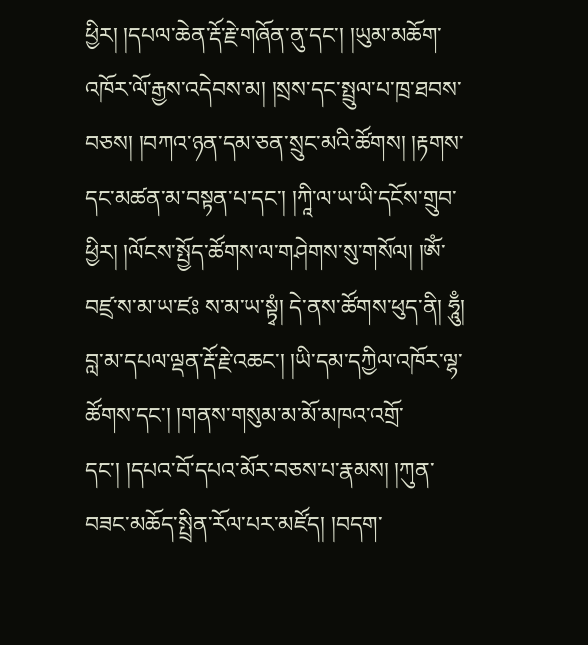ཕྱིར། །དཔལ་ཆེན་རྡོ་རྗེ་གཞོན་ནུ་དང་། །ཡུམ་མཆོག་འཁོར་ལོ་རྒྱས་འདེབས་མ། །སྲས་དང་སྤྲུལ་པ་ཁྲ་ཐབས་བཅས། །བཀའ་ཉན་དམ་ཅན་སྲུང་མའི་ཚོགས། །རྟགས་དང་མཚན་མ་བསྟན་པ་དང་། །ཀཱི་ལ་ཡ་ཡི་དངོས་གྲུབ་ཕྱིར། །ལོངས་སྤྱོད་ཚོགས་ལ་གཤེགས་སུ་གསོལ། །ༀ་བཛྲ་ས་མ་ཡ་ཛཿ ས་མ་ཡ་སྟྭཾ། དེ་ནས་ཚོགས་ཕུད་ནི། ཧཱུྃ། བླ་མ་དཔལ་ལྡན་རྡོ་རྗེ་འཆང་། །ཡི་དམ་དཀྱིལ་འཁོར་ལྷ་ཚོགས་དང་། །གནས་གསུམ་མ་མོ་མཁའ་འགྲོ་དང་། །དཔའ་བོ་དཔའ་མོར་བཅས་པ་རྣམས། །ཀུན་བཟང་མཆོད་སྤྲིན་རོལ་པར་མཛོད། །བདག་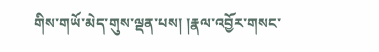གིས་གཡོ་མེད་གུས་ལྡན་པས། །རྣལ་འབྱོར་གསང་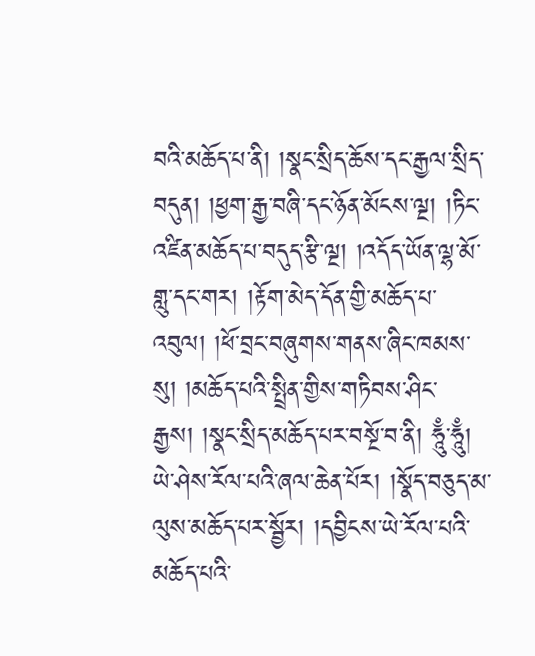བའི་མཆོད་པ་ནི། །སྣང་སྲིད་ཆོས་དང་རྒྱལ་སྲིད་བདུན། །ཕྱག་རྒྱ་བཞི་དང་ཉོན་མོངས་ལྔ། །ཏིང་འཛིན་མཆོད་པ་བདུད་རྩི་ལྔ། །འདོད་ཡོན་ལྷ་མོ་གླུ་དང་གར། །རྟོག་མེད་དོན་གྱི་མཆོད་པ་འབུལ། །ཕོ་བྲང་བཞུགས་གནས་ཞིང་ཁམས་སུ། །མཆོད་པའི་སྤྲིན་གྱིས་གཏིབས་ཤིང་རྒྱས། །སྣང་སྲིད་མཆོད་པར་བསྔོ་བ་ནི། ཧཱུྃ་ཧཱུྃ། ཡེ་ཤེས་རོལ་པའི་ཞལ་ཆེན་པོར། །སྣོད་བཅུད་མ་ལུས་མཆོད་པར་སྦྱོར། །དབྱིངས་ཡེ་རོལ་པའི་མཆོད་པའི་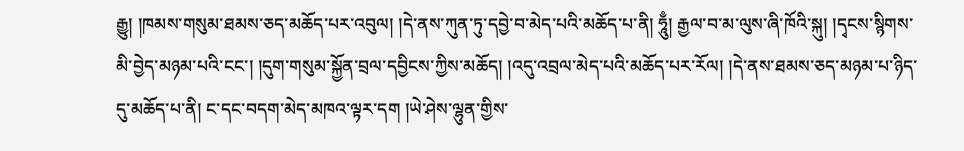རྒྱུ། །ཁམས་གསུམ་ཐམས་ཅད་མཆོད་པར་འབུལ། །དེ་ནས་ཀུན་ཏུ་དབྱེ་བ་མེད་པའི་མཆོད་པ་ནི། ཧཱུྃ། རྒྱལ་བ་མ་ལུས་ཞི་ཁོའི་སྐུ། །དྭངས་སྙིགས་མི་བྱེད་མཉམ་པའི་ངང་། །དུག་གསུམ་སྐྱོན་བྲལ་དབྱིངས་ཀྱིས་མཆོད། །འདུ་འབྲལ་མེད་པའི་མཆོད་པར་རོལ། །དེ་ནས་ཐམས་ཅད་མཉམ་པ་ཉིད་དུ་མཆོད་པ་ནི། ང་དང་བདག་མེད་མཁའ་ལྟར་དག །ཡེ་ཤེས་ལྷུན་གྱིས་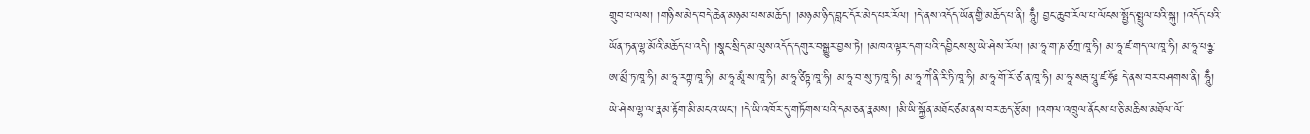གྲུབ་པ་ལས། །གཉིས་མེད་བདེ་ཆེན་མཉམ་པས་མཆོད། །མཉམ་ཉིད་བླང་དོར་མེད་པར་རོལ། །དེ་ནས་འདོད་ཡོན་གྱི་མཆོད་པ་ནི། ཧཱུྃ། བྱང་ཆུབ་རོལ་པ་ལོངས་སྤྱོད་སྤྲུལ་པའི་སྐུ། །འདོད་པའི་ཡོན་ཏན་ལྷ་མོའི་མཆོད་པ་འདི། །སྣང་སྲིད་མ་ལུས་འདོད་དགུར་བསྒྱུར་བྱས་ཏེ། །མཁའ་ལྟར་དག་པའི་དབྱིངས་སུ་ཡེ་ཤེས་རོལ། །མ་ཧཱ་ག་ཎ་ཙཀྲ་ཁཱ་ཧི། མ་ཧཱ་ཛ་གད་ལ་ཁཱ་ཧི། མ་ཧཱ་པཉྩ་ཨ་མྲྀ་ཏ་ཁཱ་ཧི། མ་ཧཱ་རཀྟ་ཁཱ་ཧི། མ་ཧཱ་མཱཾ་ས་ཁཱ་ཧི། མ་ཧཱ་ཙིཏྟ་ཁཱ་ཧི། མ་ཧཱ་བ་སུ་ཏ་ཁཱ་ཧི། མ་ཧཱ་ཀེཾ་ནི་རི་ཏི་ཁཱ་ཧི། མ་ཧཱ་གོ་རོ་ཙ་ན་ཁཱ་ཧི། མ་ཧཱ་སརྦ་པཱུ་ཛ་ཧོཿ དེ་ནས་བར་བཤགས་ནི། ཧཱུྃ། ཡེ་ཤེས་ལྷ་ལ་རྣམ་རྟོག་མི་མངའ་ཡང་། །དེ་ཡི་འཁོར་དུ་གཏོགས་པའི་དམ་ཅན་རྣམས། །མི་ཡི་སྐྱོན་མཐོང་ཙམ་ནས་བར་ཆད་རྩོམ། །འགལ་འཁྲུལ་ནོངས་པ་ཅི་མཆིས་མཐོལ་ལོ་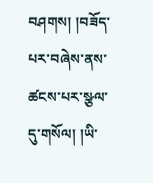བཤགས། །བཟོད་པར་བཞེས་ནས་ཚངས་པར་སྩལ་དུ་གསོལ། །ཡི་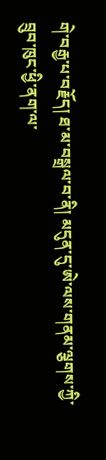གེ་བརྒྱ་པ་བརྗོད། ཐ་མ་བསྒྲལ་བ་ནི། མདུན་དུ་ཨེ་ལས་གནམ་ལྕགས་ཀྱི་བྲུབ་ཁུང་ཕྱི་ནག་ལ་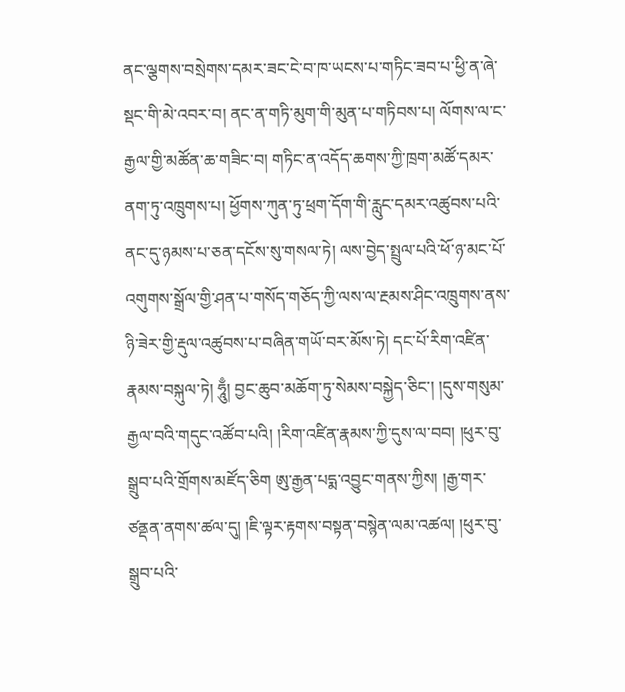ནང་ལྕགས་བསྲེགས་དམར་ཟང་ངེ་བ་ཁ་ཡངས་པ་གཏིང་ཟབ་པ་ཕྱི་ན་ཞེ་སྡང་གི་མེ་འབར་བ། ནང་ན་གཏི་མུག་གི་མུན་པ་གཏིབས་པ། ལོགས་ལ་ང་རྒྱལ་གྱི་མཚོན་ཆ་གཟིང་བ། གཏིང་ན་འདོད་ཆགས་ཀྱི་ཁྲག་མཚོ་དམར་ནག་ཏུ་འཁྲུགས་པ། ཕྱོགས་ཀུན་ཏུ་ཕྲག་དོག་གི་རླུང་དམར་འཚུབས་པའི་ནང་དུ་ཉམས་པ་ཅན་དངོས་སུ་གསལ་ཏེ། ལས་བྱེད་སྤྲུལ་པའི་ཕོ་ཉ་མང་པོ་འགུགས་སྒྲོལ་གྱི་ཤན་པ་གསོད་གཅོད་ཀྱི་ལས་ལ་རྔམས་ཤིང་འཁྲུགས་ནས་ཉི་ཟེར་གྱི་རྡུལ་འཚུབས་པ་བཞིན་གཡོ་བར་མོས་ཏེ། དང་པོ་རིག་འཛིན་རྣམས་བསྐུལ་ཏེ། ཧཱུྃ། བྱང་ཆུབ་མཆོག་ཏུ་སེམས་བསྐྱེད་ཅིང་། །དུས་གསུམ་རྒྱལ་བའི་གདུང་འཚོབ་པའི། །རིག་འཛིན་རྣམས་ཀྱི་དུས་ལ་བབ། །ཕུར་བུ་སྒྲུབ་པའི་གྲོགས་མཛོད་ཅིག ཨུ་རྒྱན་པདྨ་འབྱུང་གནས་ཀྱིས། །རྒྱ་གར་ཙནྡན་ནགས་ཚལ་དུ། །ཇི་ལྟར་རྟགས་བསྟན་བསྙེན་ལམ་འཚལ། །ཕུར་བུ་སྒྲུབ་པའི་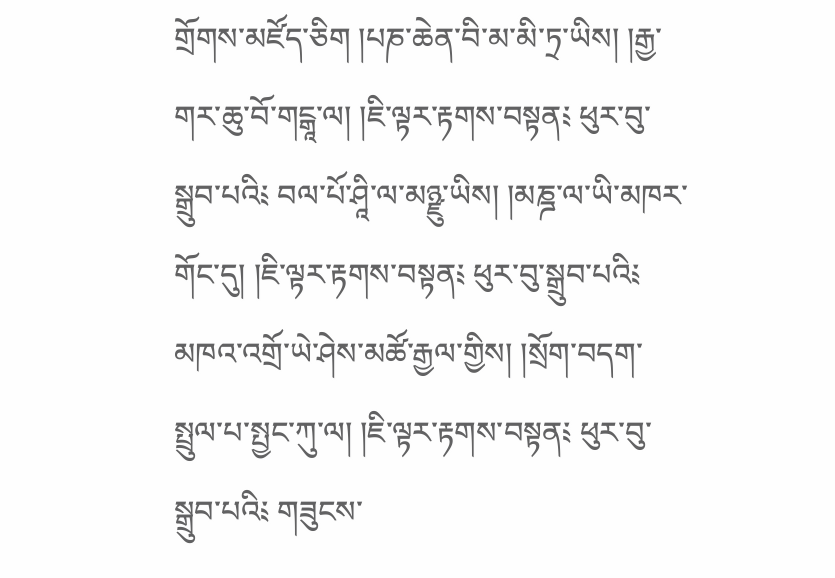གྲོགས་མཛོད་ཅིག །པཎ་ཆེན་བི་མ་མི་ཏྲ་ཡིས། །རྒྱ་གར་ཆུ་བོ་གངྒཱ་ལ། །ཇི་ལྟར་རྟགས་བསྟན༴ ཕུར་བུ་སྒྲུབ་པའི༴ བལ་པོ་ཤཱི་ལ་མཉྫུ་ཡིས། །མཎྜ་ལ་ཡི་མཁར་གོང་དུ། །ཇི་ལྟར་རྟགས་བསྟན༴ ཕུར་བུ་སྒྲུབ་པའི༴ མཁའ་འགྲོ་ཡེ་ཤེས་མཚོ་རྒྱལ་གྱིས། །སྲོག་བདག་སྤྲུལ་པ་སྤྱང་ཀུ་ལ། །ཇི་ལྟར་རྟགས་བསྟན༴ ཕུར་བུ་སྒྲུབ་པའི༴ གཟུངས་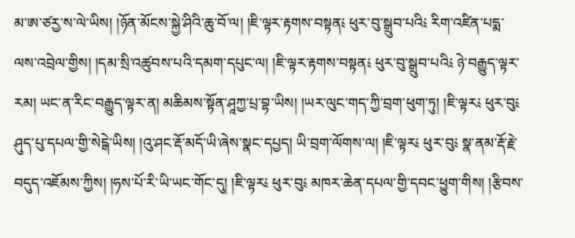མ་ཨ་ཙརྱ་ས་ལེ་ཡིས། །ཉོན་མོངས་སྐྱེ་ཤིའི་ཆུ་བོ་ལ། །ཇི་ལྟར་རྟགས་བསྟན༴ ཕུར་བུ་སྒྲུབ་པའི༴ རིག་འཛིན་པདྨ་ལས་འབྲེལ་གྱིས། །དམ་སྲི་འཚུབས་པའི་དམག་དཔུང་ལ། །ཇི་ལྟར་རྟགས་བསྟན༴ ཕུར་བུ་སྒྲུབ་པའི༴ ཉེ་བརྒྱུད་ལྟར་རམ། ཡང་ན་རིང་བརྒྱུད་ལྟར་ན། མཆིམས་སྟོན་ཤཱཀྱ་པྲ་བྷ་ཡིས། །ཡར་ལུང་གད་ཀྱི་བྲག་ཕུག་ཏུ། །ཇི་ལྟར༴ ཕུར་བུ༴ ཤུད་པུ་དཔལ་གྱི་སེངྒེ་ཡིས། །འུ་ཤང་རྡོ་མདོ་ཡི་ཞེས་སྣང་དཔྱད། ཡི་བྲག་ལོགས་ལ། །ཇི་ལྟར༴ ཕུར་བུ༴ སྣ་ནམ་རྡོ་རྗེ་བདུད་འཇོམས་ཀྱིས། །ཧས་པོ་རི་ཡི་ཡང་གོང་དུ། །ཇི་ལྟར༴ ཕུར་བུ༴ མཁར་ཆེན་དཔལ་གྱི་དབང་ཕྱུག་གིས། །རྩིབས་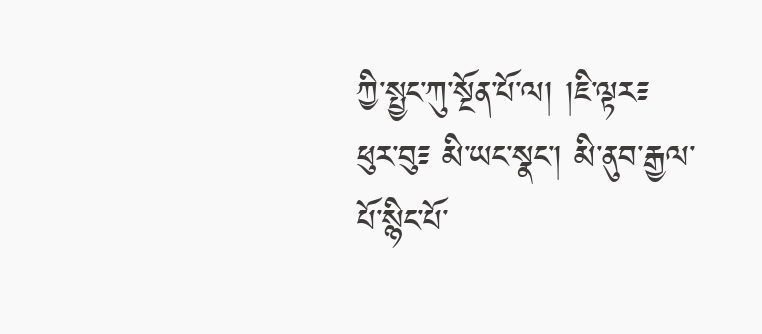ཀྱི་སྤྱང་ཀུ་སྔོན་པོ་ལ། །ཇི་ལྟར༴ ཕུར་བུ༴ མི་ཡང་སྣང་། མི་ནུབ་རྒྱལ་པོ་སྙིང་པོ་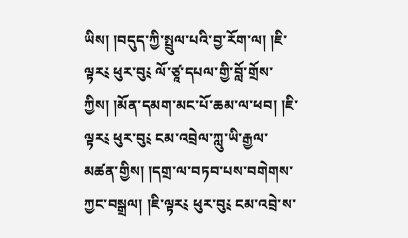ཡིས། །བདུད་ཀྱི་སྤྲུལ་པའི་བྱ་རོག་ལ། །ཇི་ལྟར༴ ཕུར་བུ༴ ལོ་ཙཱ་དཔལ་གྱི་བློ་གྲོས་ཀྱིས། །མོན་དམག་མང་པོ་ཆམ་ལ་ཕབ། །ཇི་ལྟར༴ ཕུར་བུ༴ ངམ་འབྲེལ་ཀླུ་ཡི་རྒྱལ་མཚན་གྱིས། །དགྲ་ལ་བཏབ་པས་བགེགས་ཀྱང་བསྒྲལ། །ཇི་ལྟར༴ ཕུར་བུ༴ ངམ་འབྲེ་ས་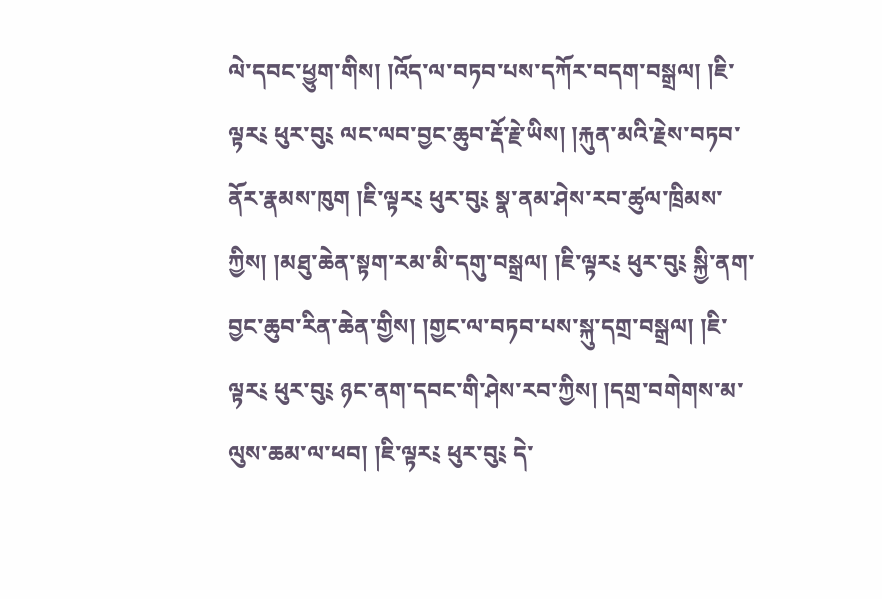ལེ་དབང་ཕྱུག་གིས། །འོད་ལ་བཏབ་པས་དཀོར་བདག་བསྒྲལ། །ཇི་ལྟར༴ ཕུར་བུ༴ ལང་ལབ་བྱང་ཆུབ་རྡོ་རྗེ་ཡིས། །རྐུན་མའི་རྗེས་བཏབ་ནོར་རྣམས་ཁུག །ཇི་ལྟར༴ ཕུར་བུ༴ སྣ་ནམ་ཤེས་རབ་ཚུལ་ཁྲིམས་ཀྱིས། །མཐུ་ཆེན་སྟག་རམ་མི་དགུ་བསྒྲལ། །ཇི་ལྟར༴ ཕུར་བུ༴ སྐྱི་ནག་བྱང་ཆུབ་རིན་ཆེན་གྱིས། །གྱང་ལ་བཏབ་པས་སྐུ་དགྲ་བསྒྲལ། །ཇི་ལྟར༴ ཕུར་བུ༴ ཉང་ནག་དབང་གི་ཤེས་རབ་ཀྱིས། །དགྲ་བགེགས་མ་ལུས་ཆམ་ལ་ཕབ། །ཇི་ལྟར༴ ཕུར་བུ༴ དེ་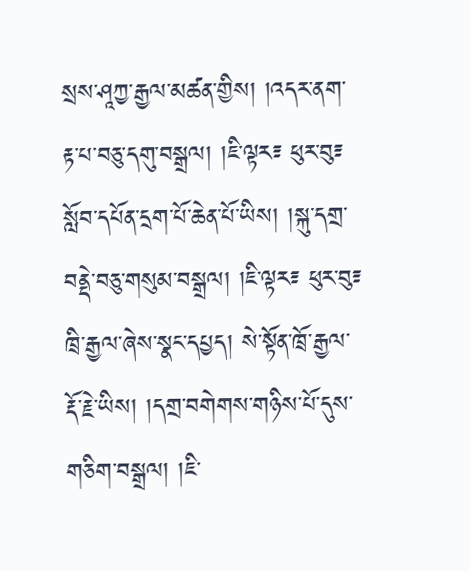སྲས་ཤཱཀྱ་རྒྱལ་མཚན་གྱིས། །འདར་ནག་རྟ་པ་བཅུ་དགུ་བསྒྲལ། །ཇི་ལྟར༴ ཕུར་བུ༴ སློབ་དཔོན་དྲག་པོ་ཆེན་པོ་ཡིས། །སྐུ་དགྲ་བནྡེ་བཅུ་གསུམ་བསྒྲལ། །ཇི་ལྟར༴ ཕུར་བུ༴ ཁྲི་རྒྱལ་ཞེས་སྣང་དཔྱད། སེ་སྟོན་ཁྲོ་རྒྱལ་རྡོ་རྗེ་ཡིས། །དགྲ་བགེགས་གཉིས་པོ་དུས་གཅིག་བསྒྲལ། །ཇི་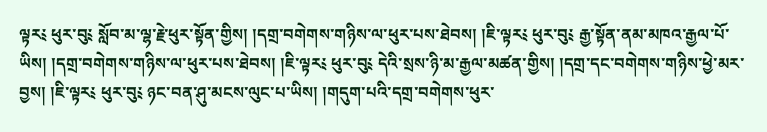ལྟར༴ ཕུར་བུ༴ སློབ་མ་ལྷ་རྗེ་ཕུར་སྟོན་གྱིས། །དགྲ་བགེགས་གཉིས་ལ་ཕུར་པས་ཐེབས། །ཇི་ལྟར༴ ཕུར་བུ༴ རྒྱ་སྟོན་ནམ་མཁའ་རྒྱལ་པོ་ཡིས། །དགྲ་བགེགས་གཉིས་ལ་ཕུར་པས་ཐེབས། །ཇི་ལྟར༴ ཕུར་བུ༴ དེའི་སྲས་ཉི་མ་རྒྱལ་མཚན་གྱིས། །དགྲ་དང་བགེགས་གཉིས་ཕྱེ་མར་བྱས། །ཇི་ལྟར༴ ཕུར་བུ༴ ཉང་བན་ཤུ་མངས་ལུང་པ་ཡིས། །གདུག་པའི་དགྲ་བགེགས་ཕུར་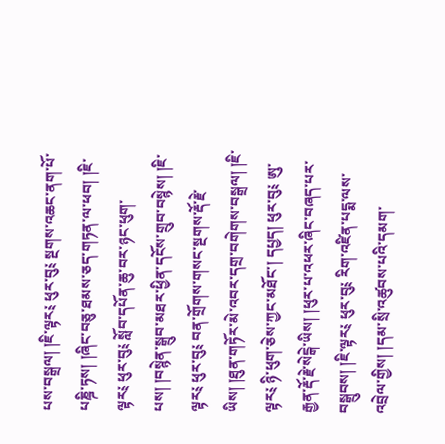པས་བསྒྲལ། །ཇི་ལྟར༴ ཕུར་བུ༴ སྔགས་འཆང་ནག་པོ་པཎྜི་ཏས། །ཞིང་བཅུ་ཐམས་ཅད་གཏན་ལ་ཕབ། །ཇི་ལྟར༴ ཕུར་བུ༴ སློབ་དཔོན་ཆུ་བར་ཉང་ཕུག་པས། །བསྙེན་སྒྲུབ་མཐར་ཕྱིན་དངོས་གྲུབ་བསྙེས། །ཇི་ལྟར༴ ཕུར་བུ༴ བན་གྲོགས་གསང་སྔགས་རྡོ་རྗེ་ཡིས། །ཐུན་གཏོར་མེ་འབར་དགྲ་བགེགས་བསྒྲལ། །ཇི་ལྟར༴ ཉི་ཕུག་ཅེས་ཀྱང་མཐོང་། དཔྱད། ཕུར་བུ༴ ཨུ་རྒྱན་རྡོ་རྗེ་སེངྒེ་ཡིས། །ཕུར་པ་འཕར་ཞིང་བཞད་པར་བསྒྲུབས། །ཇི་ལྟར༴ ཕུར་བུ༴ རིག་འཛིན་པདྨ་ལས་འབྲེལ་གྱིས། །དམ་སྲི་འཚུབས་པའི་དམག་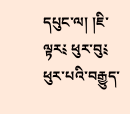དཔུང་ལ། །ཇི་ལྟར༴ ཕུར་བུ༴ ཕུར་པའི་བརྒྱུད་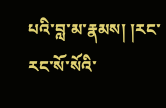པའི་བླ་མ་རྣམས། །རང་རང་སོ་སོའི་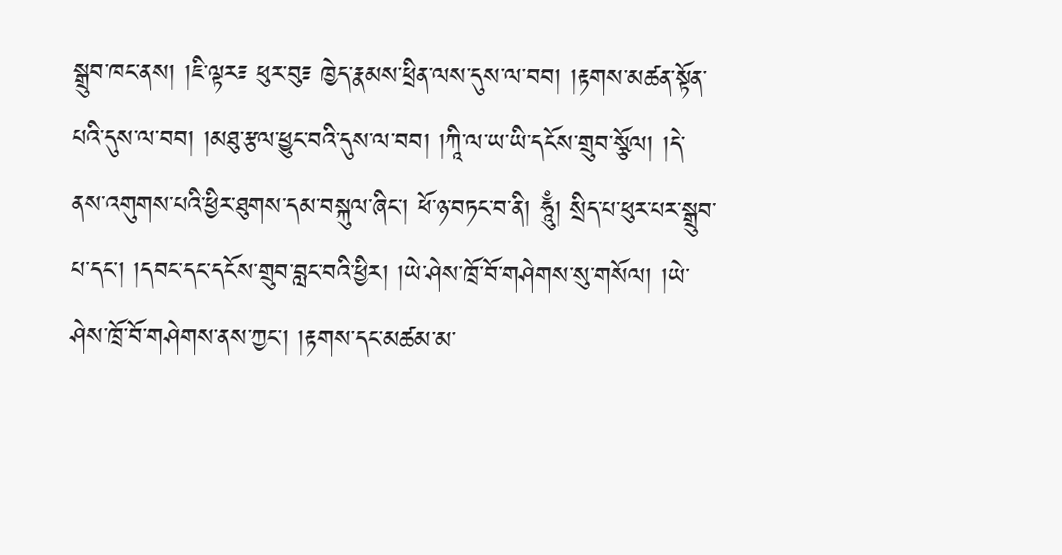སྒྲུབ་ཁང་ནས། །ཇི་ལྟར༴ ཕུར་བུ༴ ཁྱེད་རྣམས་ཕྲིན་ལས་དུས་ལ་བབ། །རྟགས་མཚན་སྟོན་པའི་དུས་ལ་བབ། །མཐུ་རྩལ་ཕྱུང་བའི་དུས་ལ་བབ། །ཀཱི་ལ་ཡ་ཡི་དངོས་གྲུབ་སྩོལ། །དེ་ནས་འགུགས་པའི་ཕྱིར་ཐུགས་དམ་བསྐུལ་ཞིང་། ཕོ་ཉ་བཏང་བ་ནི། ཧཱུྃ། སྲིད་པ་ཕུར་པར་སྒྲུབ་པ་དང་། །དབང་དང་དངོས་གྲུབ་བླང་བའི་ཕྱིར། །ཡེ་ཤེས་ཁྲོ་བོ་གཤེགས་སུ་གསོལ། །ཡེ་ཤེས་ཁྲོ་བོ་གཤེགས་ནས་ཀྱང་། །རྟགས་དང་མཚམ་མ་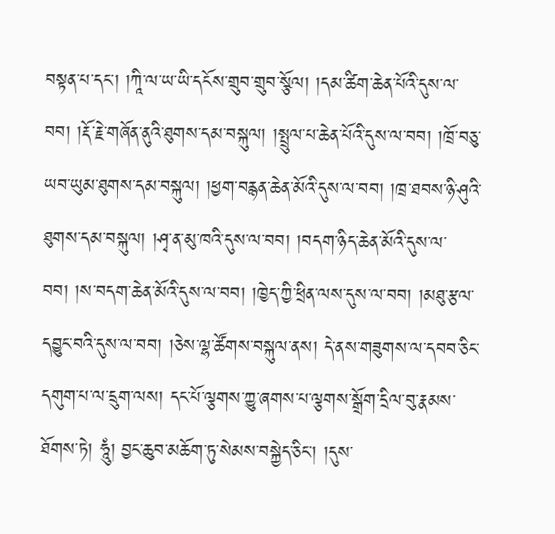བསྟན་པ་དང་། །ཀཱི་ལ་ཡ་ཡི་དངོས་གྲུབ་གྲུབ་སྩོལ། །དམ་ཚིག་ཆེན་པོའི་དུས་ལ་བབ། །རྡོ་རྗེ་གཞོན་ནུའི་ཐུགས་དམ་བསྐུལ། །སྤྲུལ་པ་ཆེན་པོའི་དུས་ལ་བབ། །ཁྲོ་བཅུ་ཡབ་ཡུམ་ཐུགས་དམ་བསྐུལ། །ཕྱག་བརྙན་ཆེན་མོའི་དུས་ལ་བབ། །ཁྲ་ཐབས་ཉི་ཤུའི་ཐུགས་དམ་བསྐུལ། །ཤྭ་ན་མུ་ཁའི་དུས་ལ་བབ། །བདག་ཉིད་ཆེན་མོའི་དུས་ལ་བབ། །ས་བདག་ཆེན་མོའི་དུས་ལ་བབ། །ཁྱེད་ཀྱི་ཕྲིན་ལས་དུས་ལ་བབ། །མཐུ་རྩལ་དབྱུང་བའི་དུས་ལ་བབ། །ཅེས་ལྷ་ཚོགས་བསྐུལ་ནས། དེ་ནས་གཟུགས་ལ་དབབ་ཅིང་དགུག་པ་ལ་དྲུག་ལས། དང་པོ་ལྕགས་ཀྱུ་ཞགས་པ་ལྕགས་སྒྲོག་དྲིལ་བུ་རྣམས་ཐོགས་ཏེ། ཧཱུཾ། བྱང་ཆུབ་མཆོག་ཏུ་སེམས་བསྐྱེད་ཅིང་། །དུས་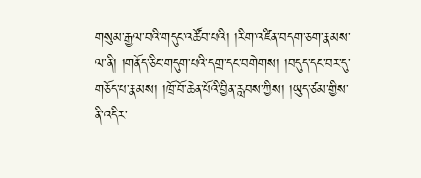གསུམ་རྒྱལ་བའི་གདུང་འཚོབ་པའི། །རིག་འཛིན་བདག་ཅག་རྣམས་ལ་ནི། །གནོད་ཅིང་གདུག་པའི་དགྲ་དང་བགེགས། །བདུད་དང་བར་དུ་གཅོད་པ་རྣམས། །ཁྲོ་བོ་ཆེན་པོའི་བྱིན་རླབས་ཀྱིས། །ཡུད་ཙམ་གྱིས་ནི་འདིར་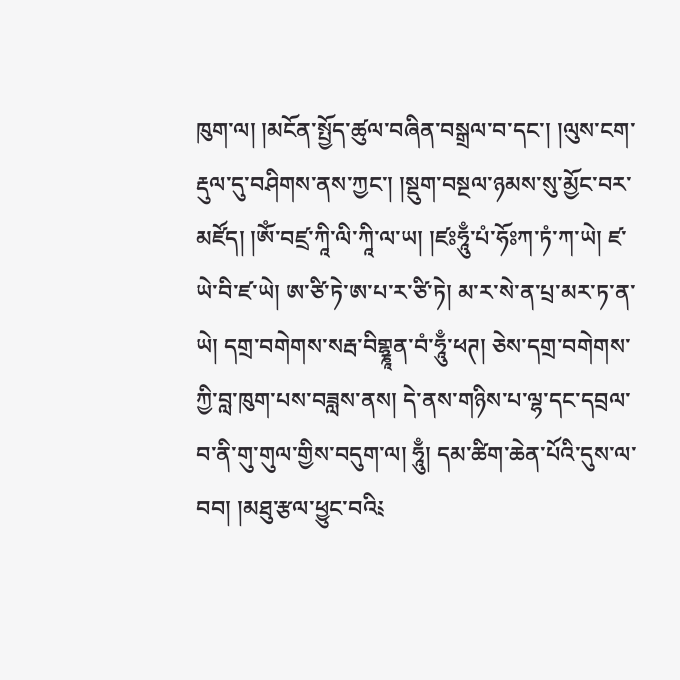ཁུག་ལ། །མངོན་སྤྱོད་ཚུལ་བཞིན་བསྒྲལ་བ་དང་། །ལུས་ངག་རྡུལ་དུ་བཤིགས་ནས་ཀྱང་། །སྡུག་བསྔལ་ཉམས་སུ་མྱོང་བར་མཛོད། །ༀ་བཛྲ་ཀཱི་ལི་ཀཱི་ལ་ཡ། །ཛཿཧཱུྃ་པཾ་ཧོཿཀ་ཏཾ་ཀ་ཡེ། ཛ་ཡེ་བི་ཛ་ཡེ། ཨ་ཙི་ཏེ་ཨ་པ་ར་ཙི་ཏེ། མ་ར་སེ་ན་པྲ་མར་ཏ་ན་ཡེ། དགྲ་བགེགས་སརྦ་བིགྷྣཱན་བཾ་ཧཱུྃ་ཕཊ། ཅེས་དགྲ་བགེགས་ཀྱི་བླ་ཁུག་པས་བཟླས་ནས། དེ་ནས་གཉིས་པ་ལྷ་དང་དབྲལ་བ་ནི་གུ་གུལ་གྱིས་བདུག་ལ། ཧཱུྃ། དམ་ཚིག་ཆེན་པོའི་དུས་ལ་བབ། །མཐུ་རྩལ་ཕྱུང་བའི༴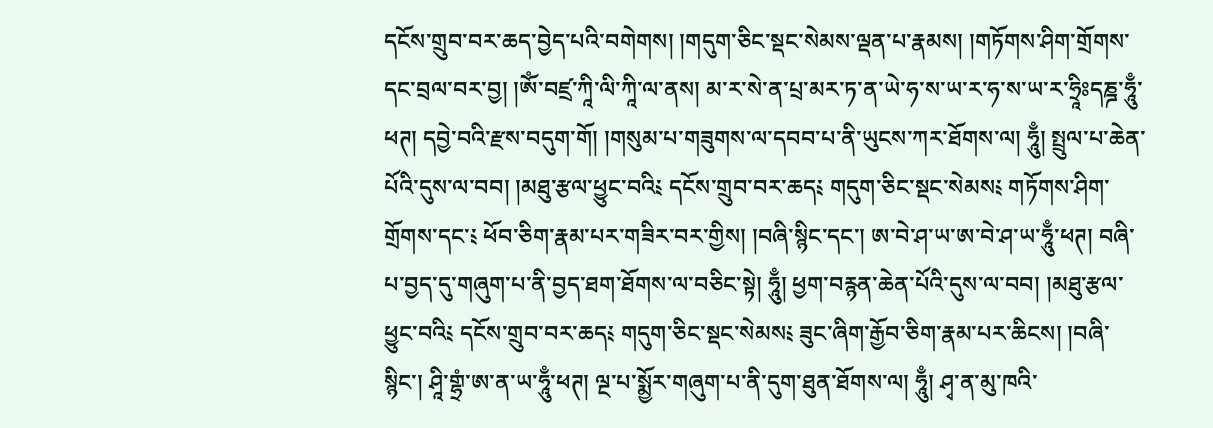དངོས་གྲུབ་བར་ཆད་བྱེད་པའི་བགེགས། །གདུག་ཅིང་སྡང་སེམས་ལྡན་པ་རྣམས། །གཏོགས་ཤིག་གྲོགས་དང་བྲལ་བར་བྱ། །ༀ་བཛྲ་ཀཱི་ལི་ཀཱི་ལ་ནས། མ་ར་སེ་ན་པྲ་མར་ཏ་ན་ཡེ་ཧ་ས་ཡ་ར་ཧ་ས་ཡ་ར་ཧྲཱིཿདཎྜ་ཧཱུྃ་ཕཊ། དབྱེ་བའི་རྫས་བདུག་གོ། །གསུམ་པ་གཟུགས་ལ་དབབ་པ་ནི་ཡུངས་ཀར་ཐོགས་ལ། ཧཱུྃ། སྤྲུལ་པ་ཆེན་པོའི་དུས་ལ་བབ། །མཐུ་རྩལ་ཕྱུང་བའི༴ དངོས་གྲུབ་བར་ཆད༴ གདུག་ཅིང་སྡང་སེམས༴ གཏོགས་ཤིག་གྲོགས་དང་༴ ཕོབ་ཅིག་རྣམ་པར་གཟིར་བར་གྱིས། །བཞི་སྙིང་དང་། ཨ་བེ་ཤ་ཡ་ཨ་བེ་ཤ་ཡ་ཧཱུྃ་ཕཊ། བཞི་པ་བྱད་དུ་གཞུག་པ་ནི་བྱད་ཐག་ཐོགས་ལ་བཅིང་སྟེ། ཧཱུྃ། ཕྱག་བརྙན་ཆེན་པོའི་དུས་ལ་བབ། །མཐུ་རྩལ་ཕྱུང་བའི༴ དངོས་གྲུབ་བར་ཆད༴ གདུག་ཅིང་སྡང་སེམས༴ ཟུང་ཞིག་རྒྱོབ་ཅིག་རྣམ་པར་ཆིངས། །བཞི་སྙིང་། ཤཱི་གྷྲཾ་ཨ་ན་ཡ་ཧཱུྃ་ཕཊ། ལྔ་པ་སྨྱོར་གཞུག་པ་ནི་དུག་ཐུན་ཐོགས་ལ། ཧཱུྃ། ཤྭ་ན་མུ་ཁའི་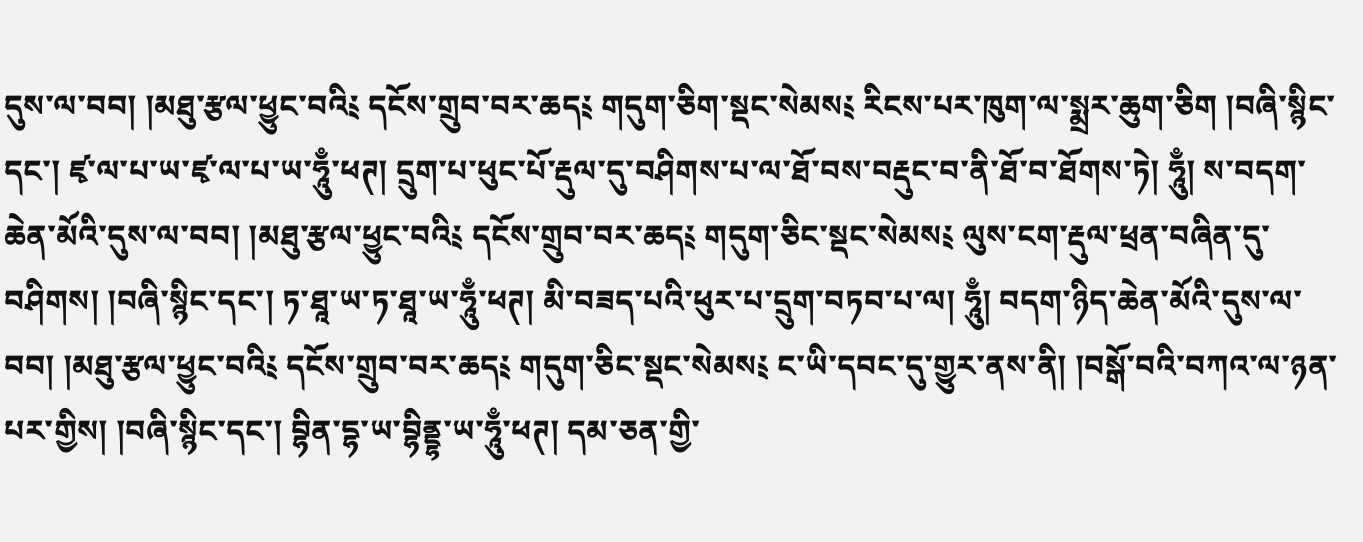དུས་ལ་བབ། །མཐུ་རྩལ་ཕྱུང་བའི༴ དངོས་གྲུབ་བར་ཆད༴ གདུག་ཅིག་སྡང་སེམས༴ རིངས་པར་ཁུག་ལ་སྨྲར་ཆུག་ཅིག །བཞི་སྙིང་དང་། ཛྭ་ལ་པ་ཡ་ཛྭ་ལ་པ་ཡ་ཧཱུྃ་ཕཊ། དྲུག་པ་ཕུང་པོ་རྡུལ་དུ་བཤིགས་པ་ལ་ཐོ་བས་བརྡུང་བ་ནི་ཐོ་བ་ཐོགས་ཏེ། ཧཱུྃ། ས་བདག་ཆེན་མོའི་དུས་ལ་བབ། །མཐུ་རྩལ་ཕྱུང་བའི༴ དངོས་གྲུབ་བར་ཆད༴ གདུག་ཅིང་སྡང་སེམས༴ ལུས་ངག་རྡུལ་ཕྲན་བཞིན་དུ་བཤིགས། །བཞི་སྙིང་དང་། ཏ་ཐཱ་ཡ་ཏ་ཐཱ་ཡ་ཧཱུྃ་ཕཊ། མི་བཟད་པའི་ཕུར་པ་དྲུག་བཏབ་པ་ལ། ཧཱུྃ། བདག་ཉིད་ཆེན་མོའི་དུས་ལ་བབ། །མཐུ་རྩལ་ཕྱུང་བའི༴ དངོས་གྲུབ་བར་ཆད༴ གདུག་ཅིང་སྡང་སེམས༴ ང་ཡི་དབང་དུ་གྱུར་ནས་ནི། །བསྒོ་བའི་བཀའ་ལ་ཉན་པར་གྱིས། །བཞི་སྙིང་དང་། བྷིན་དྷ་ཡ་བྷིནྡྷ་ཡ་ཧཱུྃ་ཕཊ། དམ་ཅན་གྱི་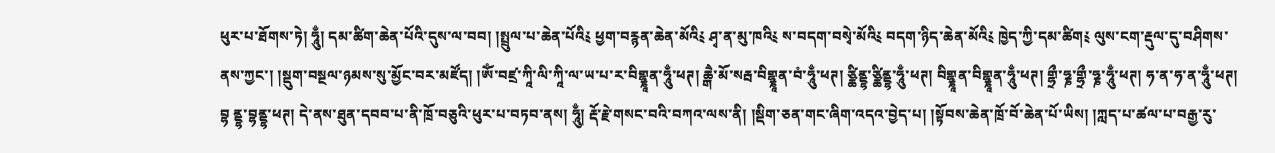ཕུར་པ་ཐོགས་ཏེ། ཧཱུྃ། དམ་ཚིག་ཆེན་པོའི་དུས་ལ་བབ། །སྤྲུལ་པ་ཆེན་པོའི༴ ཕྱག་བརྙན་ཆེན་མོའི༴ ཤྭ་ན་མུ་ཁའི༴ ས་བདག་བསྭེ་མོའི༴ བདག་ཉིད་ཆེན་མོའི༴ ཁྱེད་ཀྱི་དམ་ཚིག༴ ལུས་ངག་རྡུལ་དུ་བཤིགས་ནས་ཀྱང་། །སྡུག་བསྔལ་ཉམས་སུ་མྱོང་བར་མཛོད། །ༀ་བཛྲ་ཀཱི་ལི་ཀཱི་ལ་ཡ་པ་ར་བིགྷྣཱན་ཧཱུྃ་ཕཊ། ཆྒཻ་མོ་སརྦ་བིགྷྣཱན་བཾ་ཧཱུྃ་ཕཊ། ཙྪིནྡྷ་ཙྪིནྡྷ་ཧཱུྃ་ཕཊ། བིགྷྣཱན་བིགྷྣཱན་ཧཱུྃ་ཕཊ། གྷྲྀ་ཧྞ་གྷྲྀ་ཧྞ་ཧཱུྃ་ཕཊ། ཧ་ན་ཧ་ན་ཧཱུྃ་ཕཊ། བྷ ནྡྷ་བྷནྡྷ་ཕཊ། དེ་ནས་ཐུན་དབབ་པ་ནི་ཁྲོ་བཅུའི་ཕུར་པ་བཏབ་ནས། ཧཱུྃ། རྡོ་རྗེ་གསང་བའི་བཀའ་ལས་ནི། །སྡིག་ཅན་གང་ཞིག་འདའ་བྱེད་པ། །སྟོབས་ཆེན་ཁྲོ་བོ་ཆེན་པོ་ཡིས། །ཀླད་པ་ཚལ་པ་བརྒྱ་རུ་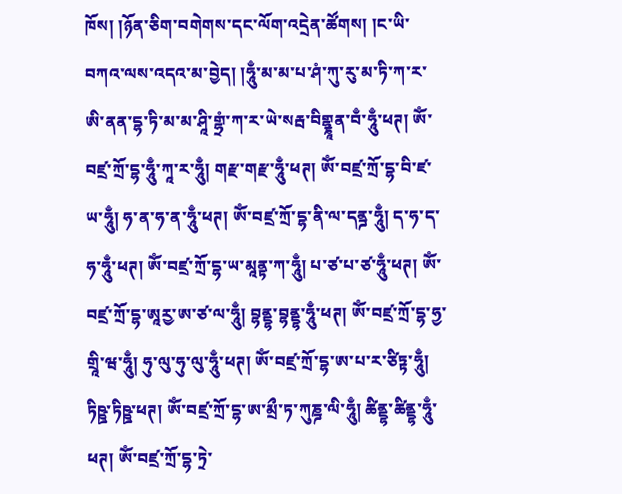ཁོས། །ཉོན་ཅིག་བགེགས་དང་ལོག་འདྲེན་ཚོགས། །ང་ཡི་བཀའ་ལས་འདའ་མ་བྱེད། །ཧཱུྃ་མ་མ་པ་ཤཾ་ཀུ་རུ་མ་ཏི་ཀ་ར་ཨི་ནན་དྷ་ཏི་མ་མ་ཤཱི་གྷྲཾ་ཀ་ར་ཡེ་སརྦ་བིགྷྣཱན་བྃ་ཧཱུྃ་ཕཊ། ༀ་བཛྲ་ཀྲོ་དྷ་ཧཱུྃ་ཀཱ་ར་ཧཱུྃ། གརྫ་གརྫ་ཧཱུྃ་ཕཊ། ༀ་བཛྲ་ཀྲོ་དྷ་བི་ཛ་ཡ་ཧཱུྃ། ཧ་ན་ཧ་ན་ཧཱུྃ་ཕཊ། ༀ་བཛྲ་ཀྲོ་དྷ་ནི་ལ་དནྜ་ཧཱུྃ། ད་ཧ་ད་ཧ་ཧཱུྃ་ཕཊ། ༀ་བཛྲ་ཀྲོ་དྷ་ཡ་མཱནྟ་ཀ་ཧཱུྃ། པ་ཙ་པ་ཙ་ཧཱུྃ་ཕཊ། ༀ་བཛྲ་ཀྲོ་དྷ་ཨཱརྱ་ཨ་ཙ་ལ་ཧཱུྃ། བྷནྡྷ་བྷནྡྷ་ཧཱུྃ་ཕཊ། ༀ་བཛྲ་ཀྲོ་དྷ་ཧྱ་གྲཱི་ཝ་ཧཱུྃ། ཧུ་ལུ་ཧུ་ལུ་ཧཱུྃ་ཕཊ། ༀ་བཛྲ་ཀྲོ་དྷ་ཨ་པ་ར་ཙིཏྟ་ཧཱུྃ། ཏིཥྛ་ཏིཥྛ་ཕཊ། ༀ་བཛྲ་ཀྲོ་དྷ་ཨ་མྲྀ་ཏ་ཀུཎྜ་ལི་ཧཱུྃ། ཚིནྡྷ་ཚིནྡྷ་ཧཱུྃ་ཕཊ། ༀ་བཛྲ་ཀྲོ་དྷ་ཏྲེ་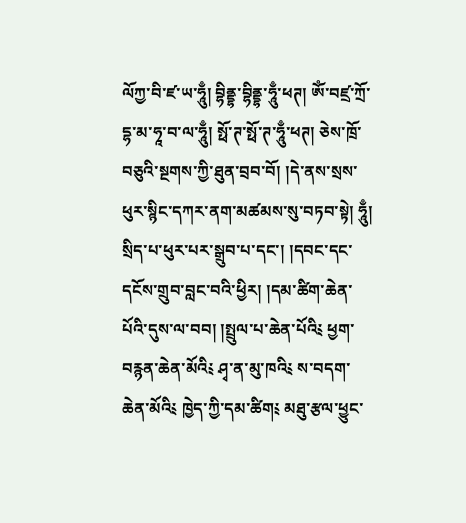ལོཀྱ་བི་ཛ་ཡ་ཧཱུྃ། བྷིནྡྷ་བྷིནྡྷ་ཧཱུྃ་ཕཊ། ༀ་བཛྲ་ཀྲོ་དྷ་མ་ཧཱ་བ་ལ་ཧཱུྃ། སྥོ་ཊ་སྥོ་ཊ་ཧཱུྃ་ཕཊ། ཅེས་ཁྲོ་བཅུའི་སྔགས་ཀྱི་ཐུན་བྲབ་བོ། །དེ་ནས་སྲས་ཕུར་སྙིང་དཀར་ནག་མཚམས་སུ་བཏབ་སྟེ། ཧཱུྃ། སྲིད་པ་ཕུར་པར་སྒྲུབ་པ་དང་། །དབང་དང་དངོས་གྲུབ་བླང་བའི་ཕྱིར། །དམ་ཚིག་ཆེན་པོའི་དུས་ལ་བབ། །སྤྲུལ་པ་ཆེན་པོའི༴ ཕྱག་བརྙན་ཆེན་མོའི༴ ཤྭ་ན་མུ་ཁའི༴ ས་བདག་ཆེན་མོའི༴ ཁྱེད་ཀྱི་དམ་ཚིག༴ མཐུ་རྩལ་ཕྱུང་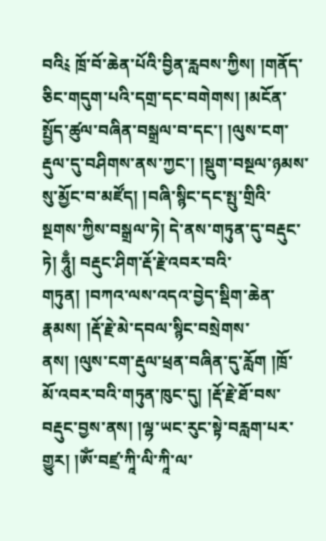བའི༴ ཁྲོ་བོ་ཆེན་པོའི་བྱིན་རླབས་ཀྱིས། །གནོད་ཅིང་གདུག་པའི་དགྲ་དང་བགེགས། །མངོན་སྤྱོད་ཚུལ་བཞིན་བསྒྲལ་བ་དང་། །ལུས་ངག་རྡུལ་དུ་བཤིགས་ནས་ཀྱང་། །སྡུག་བསྔལ་ཉམས་སུ་མྱོང་བ་མཛོད། །བཞི་སྙིང་དང་སྤུ་གྲིའི་སྔགས་ཀྱིས་བསྒྲལ་ཏེ། དེ་ནས་གཏུན་དུ་བརྡུང་ཏེ། ཧཱུྃ། བརྡུང་ཤིག་རྡོ་རྗེ་འབར་བའི་གཏུན། །བཀའ་ལས་འདའ་བྱེད་སྡིག་ཆེན་རྣམས། །རྡོ་རྗེ་མེ་དབལ་སྙིང་བསྲེགས་ནས། །ལུས་ངག་རྡུལ་ཕྲན་བཞིན་དུ་རློག །ཁྲོ་མོ་འབར་བའི་གཏུན་ཁུང་དུ། །རྡོ་རྗེ་ཐོ་བས་བརྡུང་བྱས་ནས། །ལྷ་ཡང་རུང་སྟེ་བརླག་པར་གྱུར། །ༀ་བཛྲ་ཀཱི་ལི་ཀཱི་ལ་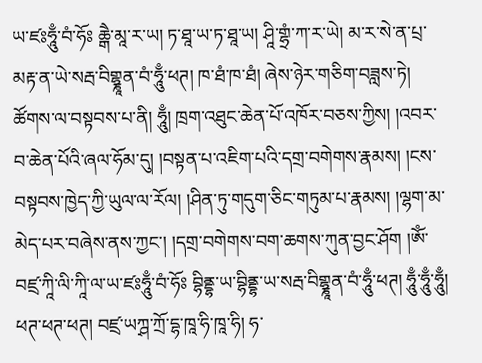ཡ་ཛཿཧཱུྃ་བཾ་ཧོཿ ཆྒཻ་མཱ་ར་ཡ། ཏ་ཐཱ་ཡ་ཏ་ཐཱ་ཡ། ཤཱི་གྷྲཾ་ཀ་ར་ཡེ། མ་ར་སེ་ན་པྲ་མརྟ་ན་ཡེ་སརྦ་བིགྷྣཱན་བཾ་ཧཱུྃ་ཕཊ། ཁ་ཐཾ་ཁ་ཐཾ། ཞེས་ཉེར་གཅིག་བཟླས་ཏེ། ཚོགས་ལ་བསྟབས་པ་ནི། ཧཱུྃ། ཁྲག་འཐུང་ཆེན་པོ་འཁོར་བཅས་ཀྱིས། །འབར་བ་ཆེན་པོའི་ཞལ་ཧོམ་དུ། །བསྟན་པ་འཇིག་པའི་དགྲ་བགེགས་རྣམས། །ངས་བསྟབས་ཁྱེད་ཀྱི་ཡུལ་ལ་རོལ། །ཤིན་ཏུ་གདུག་ཅིང་གཏུམ་པ་རྣམས། །ལྷག་མ་མེད་པར་བཞེས་ནས་ཀྱང་། །དགྲ་བགེགས་བག་ཆགས་ཀུན་བྱང་ཤོག །ༀ་བཛྲ་ཀཱི་ལི་ཀཱི་ལ་ཡ་ཛཿཧཱུྃ་བཾ་ཧོཿ བྷིནྡྷ་ཡ་བྷིནྡྷ་ཡ་སརྦ་བིགྷྣཱན་བཾ་ཧཱུྃ་ཕཊ། ཧཱུྃ་ཧཱུྃ་ཧཱུྃ། ཕཊ་ཕཊ་ཕཊ། བཛྲ་ཡཀྴ་ཀྲོ་དྷ་ཁཱ་ཧི་ཁཱ་ཧི། ཧ་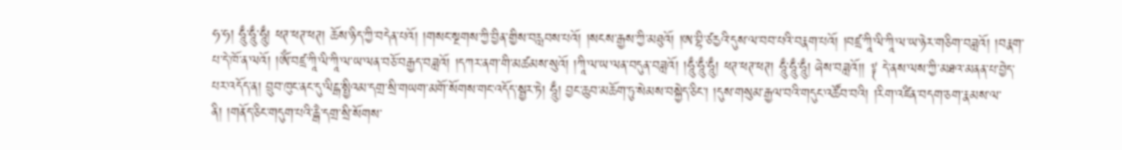ཧ་ཧ། ཧཱུྃ་ཧཱུྃ་ཧཱུྃ། ཕཊ་ཕཊ་ཕཊ། ཆོས་ཉིད་ཀྱི་བདེན་པའོ། །གསང་སྔགས་ཀྱི་བྱིན་གྱིས་བརླབས་པའོ། །སངས་རྒྱས་ཀྱི་མཐུའོ། །ཨ་བྷི་ཙརྱའི་དུས་ལ་བབ་པའི་བརྣག་པའོ། །བཛྲ་ཀཱི་ལི་ཀཱི་ལ་ཡ་ཉེར་གཅིག་བཟླའོ། །བརྣག་པ་དེ་ཁོ་ན་ལའོ། །ༀ་བཛྲ་ཀཱི་ལི་ཀཱི་ལ་ཡ་ལན་བཅོ་བརྒྱད་བཟླའོ། །དཀར་ནག་གི་མཚམས་སུའོ། །ཀཱི་ལ་ཡ་ལན་བདུན་བཟླའོ། །ཧཱུྃ་ཧཱུྃ་ཧཱུྃ། ཕཊ་ཕཊ་ཕཊ། ཧཱུྃ་ཧཱུྃ་ཧཱུྃ། ཞེས་བཟླའོ།། ༈ དེ་ནས་ལས་ཀྱི་མཐའ་མནན་པ་བྱེད་པར་འདོད་ན། བྲུབ་ཁུང་ནང་དུ་ལིངྒ་སྤྱིའམ་དགྲ་སྲི་གཡག་མགོ་སོགས་གང་འདོད་སྦྱར་ཏེ། ཧཱུྃ། བྱང་ཆུབ་མཆོག་ཏུ་སེམས་བསྐྱེད་ཅིང་། །དུས་གསུམ་རྒྱལ་བའི་གདུང་འཚོབ་བའི། །རིག་འཛིན་བདག་ཅག་རྣམས་ལ་ནི། །གནོད་ཅིང་གདུག་པའི་ཆྒཻ་དགྲ་སྲི་སོགས་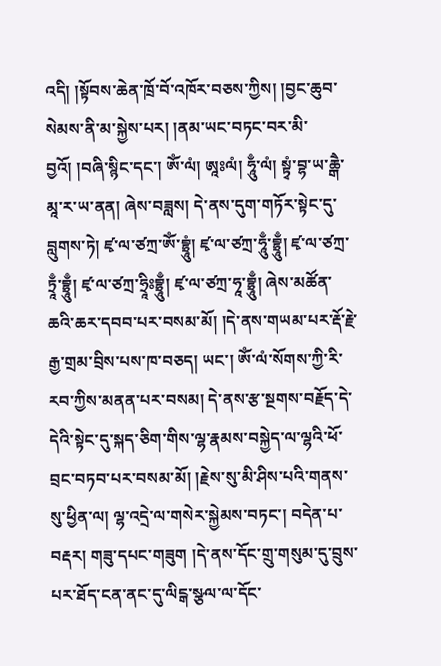འདི། །སྟོབས་ཆེན་ཁྲོ་བོ་འཁོར་བཅས་ཀྱིས། །བྱང་ཆུབ་སེམས་ནི་མ་སྐྱེས་པར། །ནམ་ཡང་བཏང་བར་མི་བྱའོ། །བཞི་སྙིང་དང་། ༀ་ལཾ། ཨཱཿལཾ། ཧཱུྃ་ལཾ། སྟྭཾ་བྷ་ཡ་ཆྒཻ་མཱ་ར་ཡ་ནན། ཞེས་བཟླས། དེ་ནས་དུག་གཏོར་སྟེང་དུ་བླུགས་ཏེ། ཛྭ་ལ་ཙཀྲ་ༀ་བྷྲཱུཾ། ཛྭ་ལ་ཙཀྲ་ཧཱུྃ་བྷྲཱུྃ། ཛྭ་ལ་ཙཀྲ་ཏྲཱྃ་བྷྲཱུྃ། ཛྭ་ལ་ཙཀྲ་ཧྲཱིཿབྷྲཱུྃ། ཛྭ་ལ་ཙཀྲ་ཧཱ་བྷྲཱུྃ། ཞེས་མཚོན་ཆའི་ཆར་དབབ་པར་བསམ་མོ། །དེ་ནས་གཡམ་པར་རྡོ་རྗེ་རྒྱ་གྲམ་བྲིས་པས་ཁ་བཅད། ཡང་། ༀ་ལཾ་སོགས་ཀྱི་རི་རབ་ཀྱིས་མནན་པར་བསམ། དེ་ནས་རྩ་སྔགས་བརྗོད་དེ་དེའི་སྟེང་དུ་སྐད་ཅིག་གིས་ལྷ་རྣམས་བསྐྱེད་ལ་ལྷའི་ཕོ་བྲང་བཏབ་པར་བསམ་མོ། །རྗེས་སུ་མི་ཤིས་པའི་གནས་སུ་ཕྱིན་ལ། ལྷ་འདྲེ་ལ་གསེར་སྐྱེམས་བཏང་། བདེན་པ་བརྡར། གཟུ་དཔང་གཟུག །དེ་ནས་དོང་གྲུ་གསུམ་དུ་བྲུས་པར་ཐོད་ངན་ནང་དུ་ལིངྒ་སྩལ་ལ་དོང་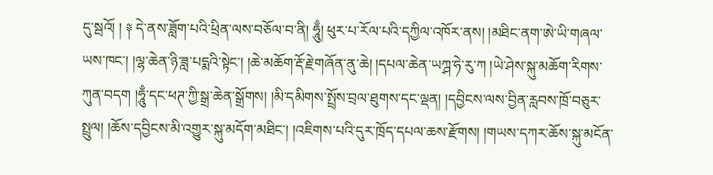དུ་སྦའོ། ། ༈ དེ་ནས་ཟློག་པའི་ཕྲིན་ལས་བཅོལ་བ་ནི། ཧཱུྃ། ཕུར་པ་རོལ་པའི་དཀྱིལ་འཁོར་ནས། །མཐིང་ནག་ཨེ་ཡི་གཞལ་ཡས་ཁང་། །ལྷ་ཆེན་ཉི་ཟླ་པདྨའི་སྟེང་། །ཆེ་མཆོག་རྡོ་རྗེ་གཞོན་ནུ་ཆེ། །དཔལ་ཆེན་ཡཀྴ་ཧེ་རུ་ཀ །ཡེ་ཤེས་སྐུ་མཆོག་རིགས་ཀུན་བདག །ཧཱུྃ་དང་ཕཊ་ཀྱི་སྒྲ་ཆེན་སྒྲོགས། །མི་དམིགས་སྤྲོས་བྲལ་ཐུགས་དང་ལྡན། །དབྱིངས་ལས་བྱིན་རླབས་ཁྲོ་བཅུར་སྤྲུལ། །ཆོས་དབྱིངས་མི་འགྱུར་སྐུ་མདོག་མཐིང་། །འཇིགས་པའི་དུར་ཁྲོད་དཔལ་ཆས་རྫོགས། །གཡས་དཀར་ཆོས་སྐུ་མངོན་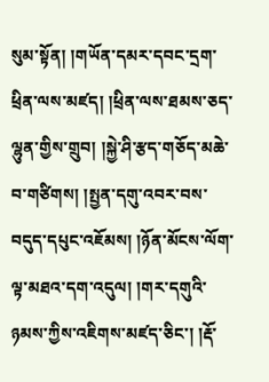སུམ་སྟོན། །གཡོན་དམར་དབང་དྲག་ཕྲིན་ལས་མཛད། །ཕྲིན་ལས་ཐམས་ཅད་ལྷུན་གྱིས་གྲུབ། །སྐྱེ་ཤི་རྩད་གཅོད་མཆེ་བ་གཙིགས། །སྤྱན་དགུ་འབར་བས་བདུད་དཔུང་འཇོམས། །ཉོན་མོངས་ལོག་ལྟ་མཐའ་དག་འདུལ། །གར་དགུའི་ཉམས་ཀྱིས་འཇིགས་མཛད་ཅིང་། །རྡོ་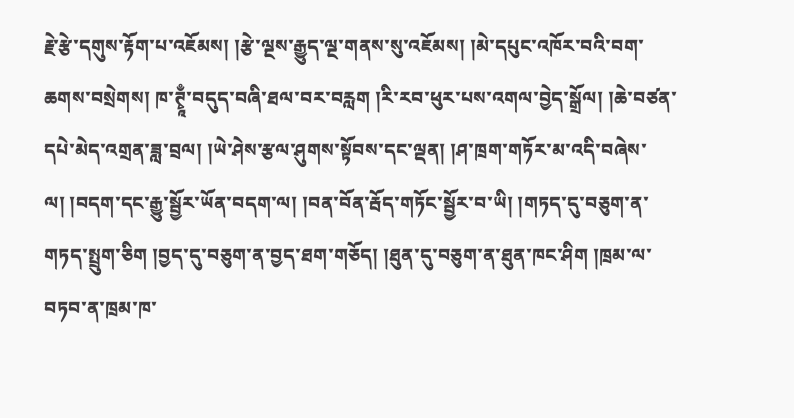རྗེ་རྩེ་དགུས་རྟོག་པ་འཇོམས། །རྩེ་ལྔས་རྒྱུད་ལྔ་གནས་སུ་འཇོམས། །མེ་དཔུང་འཁོར་བའི་བག་ཆགས་བསྲེགས། ཁ་ཊྭཱྃ་བདུད་བཞི་ཐལ་བར་བརླག །རི་རབ་ཕུར་པས་འགལ་བྱེད་སྒྲོལ། །ཆེ་བཙན་དཔེ་མེད་འགྲན་ཟླ་བྲལ། །ཡེ་ཤེས་རྩལ་ཤུགས་སྟོབས་དང་ལྡན། །ཤ་ཁྲག་གཏོར་མ་འདི་བཞེས་ལ། །བདག་དང་རྒྱུ་སྦྱོར་ཡོན་བདག་ལ། །བན་བོན་རྦོད་གཏོང་སྦྱོར་བ་ཡི། །གཏད་དུ་བཅུག་ན་གཏད་སྤྲུག་ཅིག །བྱད་དུ་བཅུག་ན་བྱད་ཐག་གཅོད། །ཐུན་དུ་བཅུག་ན་ཐུན་ཁང་ཤིག །ཁྲམ་ལ་བཏབ་ན་ཁྲམ་ཁ་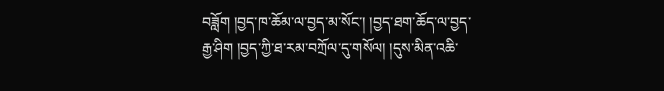བཟློག །བྱད་ཁ་ཆོམ་ལ་བྱད་མ་སོང་། །བྱད་ཐག་ཆོད་ལ་བྱད་རྒྱ་ཤིག །བྱད་ཀྱི་ཐ་རམ་བཀྲོལ་དུ་གསོལ། །དུས་མིན་འཆི་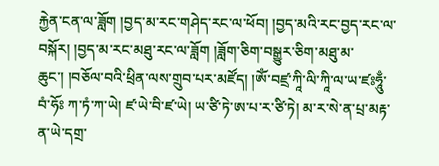རྐྱེན་ངན་ལ་ཟློག །བྱད་མ་རང་གཤེད་རང་ལ་ཕོབ། །བྱད་མའི་རང་བྱད་རང་ལ་བསྐོར། །བྱད་མ་རང་མཐུ་རང་ལ་ཟློག །ཟློག་ཅིག་བསྒྱུར་ཅིག་མཐུ་མ་ཆུང་། །བཅོལ་བའི་ཕྲིན་ལས་གྲུབ་པར་མཛོད། །ༀ་བཛྲ་ཀཱི་ལི་ཀཱི་ལ་ཡ་ཛཿཧཱུྃ་བཾ་ཧོཿ ཀ་ཏཾ་ཀ་ཡེ། ཛ་ཡེ་བི་ཛ་ཡེ། ཡ་ཙི་ཏེ་ཨ་པ་ར་ཙི་ཏེ། མ་ར་སེ་ན་པྲ་མརྟ་ན་ཡེ་དགྲ་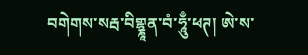བགེགས་སརྦ་བིགྷྣཱན་བཾ་ཧཱུྃ་ཕཊ། ཨེ་ས་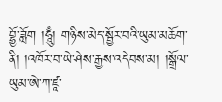བྷྱོ་ཟློག །ཧཱུྃ། གཉིས་མེད་སྦྱོར་བའི་ཡུམ་མཆོག་ནི། །འཁོར་བ་ཡེ་ཤེས་རྒྱས་འདེབས་མ། །སྒྲོལ་ཡུམ་ཨེ་ཀ་ཛཱ་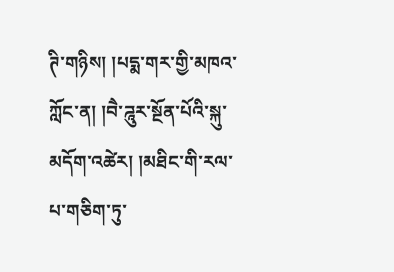ཊི་གཉིས། །པདྨ་གར་གྱི་མཁའ་ཀློང་ན། །བཻ་ཌཱུར་སྔོན་པོའི་སྐུ་མདོག་འཚེར། །མཐིང་གི་རལ་པ་གཅིག་ཏུ་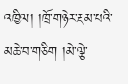འཁྱིལ། །ཁྲོ་གཉེར་རྔམ་པའི་མཆེ་བ་གཅིག །མེ་ལྕེ་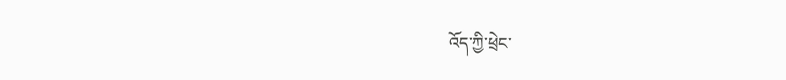འོད་ཀྱི་ཕྲེང་